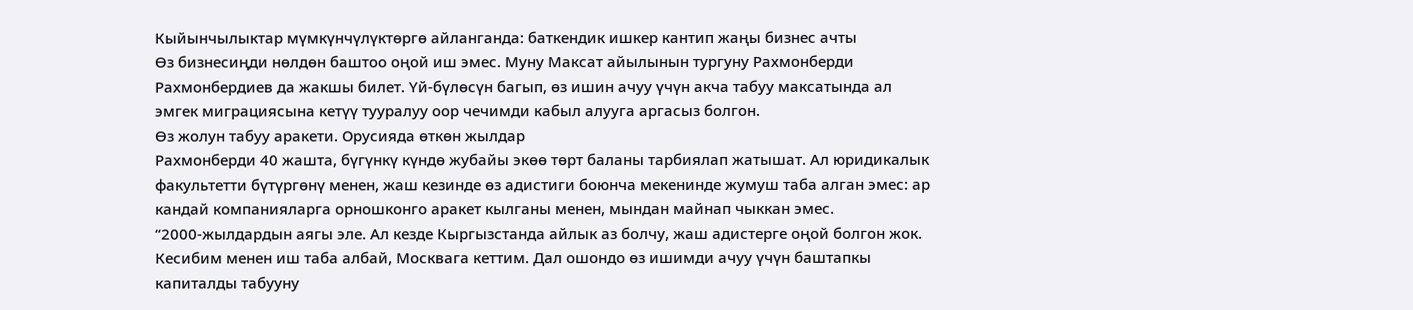Кыйынчылыктар мүмкүнчүлүктөргө айланганда: баткендик ишкер кантип жаңы бизнес ачты
Өз бизнесиңди нөлдөн баштоо оңой иш эмес. Муну Максат айылынын тургуну Рахмонберди Рахмонбердиев да жакшы билет. Үй-бүлөсүн багып, өз ишин ачуу үчүн акча табуу максатында ал эмгек миграциясына кетүү тууралуу оор чечимди кабыл алууга аргасыз болгон.
Өз жолун табуу аракети. Орусияда өткөн жылдар
Рахмонберди 40 жашта, бүгүнкү күндө жубайы экөө төрт баланы тарбиялап жатышат. Ал юридикалык факультетти бүтүргөнү менен, жаш кезинде өз адистиги боюнча мекенинде жумуш таба алган эмес: ар кандай компанияларга орношконго аракет кылганы менен, мындан майнап чыккан эмес.
“2000-жылдардын аягы эле. Ал кезде Кыргызстанда айлык аз болчу, жаш адистерге оңой болгон жок. Кесибим менен иш таба албай, Москвага кеттим. Дал ошондо өз ишимди ачуу үчүн баштапкы капиталды табууну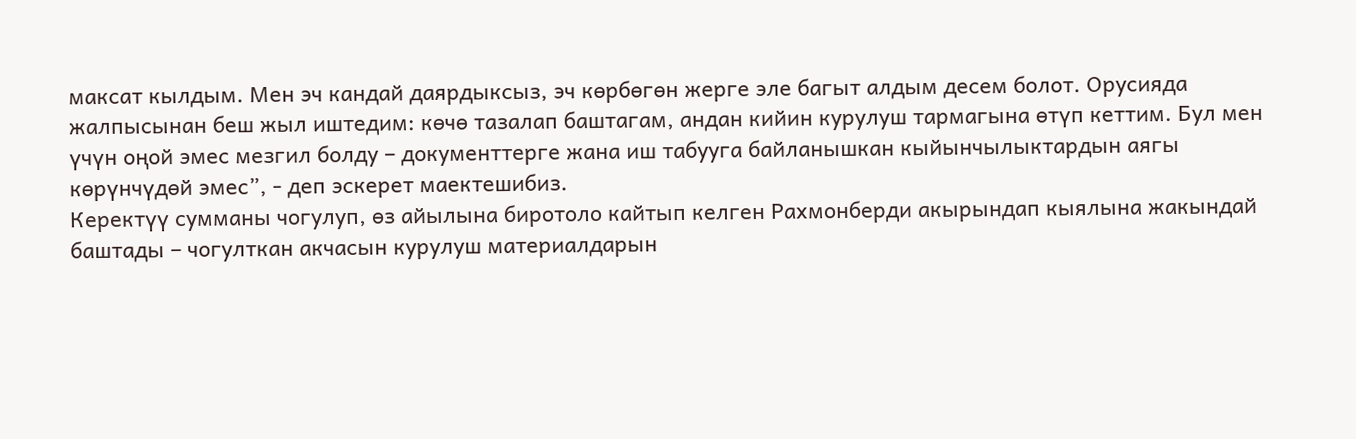максат кылдым. Мен эч кандай даярдыксыз, эч көрбөгөн жерге эле багыт алдым десем болот. Орусияда жалпысынан беш жыл иштедим: көчө тазалап баштагам, андан кийин курулуш тармагына өтүп кеттим. Бул мен үчүн оңой эмес мезгил болду – документтерге жана иш табууга байланышкан кыйынчылыктардын аягы көрүнчүдөй эмес”, - деп эскерет маектешибиз.
Керектүү сумманы чогулуп, өз айылына биротоло кайтып келген Рахмонберди акырындап кыялына жакындай баштады – чогулткан акчасын курулуш материалдарын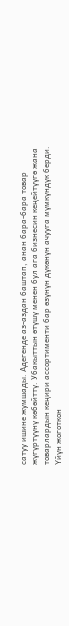сатуу ишине жумшады. Адегенде аз-аздан баштап, анан бара-бара товар жүгүртүүнү көбөйттү. Убакыттын өтүшү менен бул ага бизнесин кеңейтүүгө жана товарлардын кеңири ассортименти бар өзүнүн дүкөнүн ачууга мүмкүндүк берди.
Үйүн жоготкон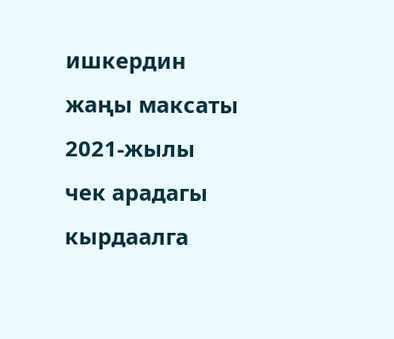ишкердин жаңы максаты
2021-жылы чек арадагы кырдаалга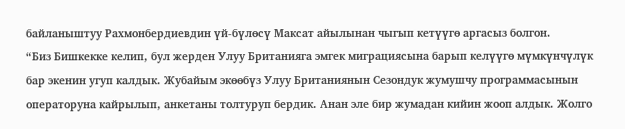байланыштуу Рахмонбердиевдин үй-бүлөсү Максат айылынан чыгып кетүүгө аргасыз болгон.
“Биз Бишкекке келип, бул жерден Улуу Британияга эмгек миграциясына барып келүүгө мүмкүнчүлүк бар экенин угуп калдык. Жубайым экөөбүз Улуу Британиянын Сезондук жумушчу программасынын операторуна кайрылып, анкетаны толтуруп бердик. Анан эле бир жумадан кийин жооп алдык. Жолго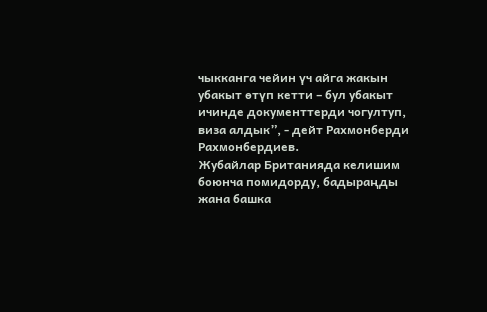чыкканга чейин үч айга жакын убакыт өтүп кетти – бул убакыт ичинде документтерди чогултуп, виза алдык”, - дейт Рахмонберди Рахмонбердиев.
Жубайлар Британияда келишим боюнча помидорду, бадыраңды жана башка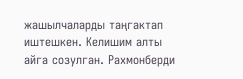жашылчаларды таңгактап иштешкен. Келишим алты айга созулган. Рахмонберди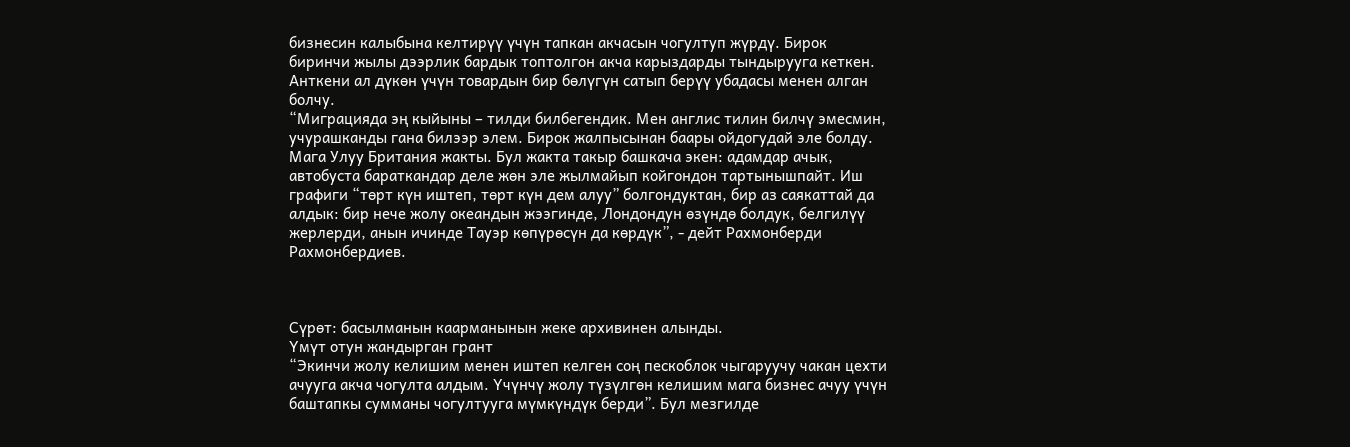бизнесин калыбына келтирүү үчүн тапкан акчасын чогултуп жүрдү. Бирок биринчи жылы дээрлик бардык топтолгон акча карыздарды тындырууга кеткен. Анткени ал дүкөн үчүн товардын бир бөлүгүн сатып берүү убадасы менен алган болчу.
“Миграцияда эң кыйыны – тилди билбегендик. Мен англис тилин билчү эмесмин, учурашканды гана билээр элем. Бирок жалпысынан баары ойдогудай эле болду. Мага Улуу Британия жакты. Бул жакта такыр башкача экен: адамдар ачык, автобуста бараткандар деле жөн эле жылмайып койгондон тартынышпайт. Иш графиги “төрт күн иштеп, төрт күн дем алуу” болгондуктан, бир аз саякаттай да алдык: бир нече жолу океандын жээгинде, Лондондун өзүндө болдук, белгилүү жерлерди, анын ичинде Тауэр көпүрөсүн да көрдүк”, - дейт Рахмонберди Рахмонбердиев.



Сүрөт: басылманын каарманынын жеке архивинен алынды.
Үмүт отун жандырган грант
“Экинчи жолу келишим менен иштеп келген соң пескоблок чыгаруучу чакан цехти ачууга акча чогулта алдым. Үчүнчү жолу түзүлгөн келишим мага бизнес ачуу үчүн баштапкы сумманы чогултууга мүмкүндүк берди”. Бул мезгилде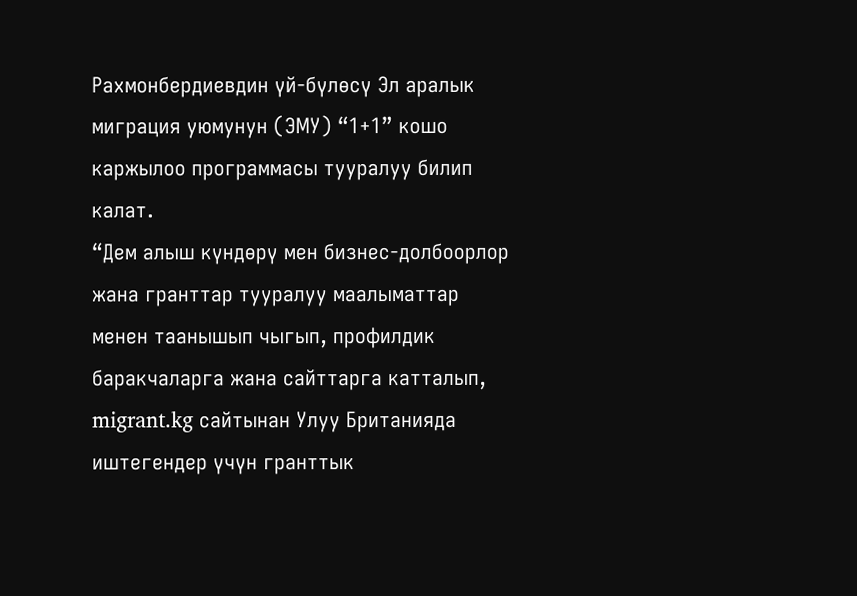Рахмонбердиевдин үй-бүлөсү Эл аралык миграция уюмунун (ЭМУ) “1+1” кошо каржылоо программасы тууралуу билип калат.
“Дем алыш күндөрү мен бизнес-долбоорлор жана гранттар тууралуу маалыматтар менен таанышып чыгып, профилдик баракчаларга жана сайттарга катталып, migrant.kg сайтынан Улуу Британияда иштегендер үчүн гранттык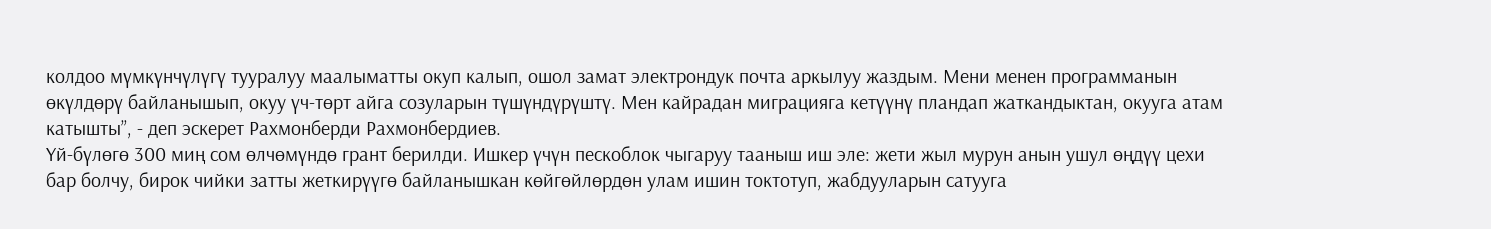колдоо мүмкүнчүлүгү тууралуу маалыматты окуп калып, ошол замат электрондук почта аркылуу жаздым. Мени менен программанын өкүлдөрү байланышып, окуу үч-төрт айга созуларын түшүндүрүштү. Мен кайрадан миграцияга кетүүнү пландап жаткандыктан, окууга атам катышты”, - деп эскерет Рахмонберди Рахмонбердиев.
Үй-бүлөгө 300 миң сом өлчөмүндө грант берилди. Ишкер үчүн пескоблок чыгаруу тааныш иш эле: жети жыл мурун анын ушул өңдүү цехи бар болчу, бирок чийки затты жеткирүүгө байланышкан көйгөйлөрдөн улам ишин токтотуп, жабдууларын сатууга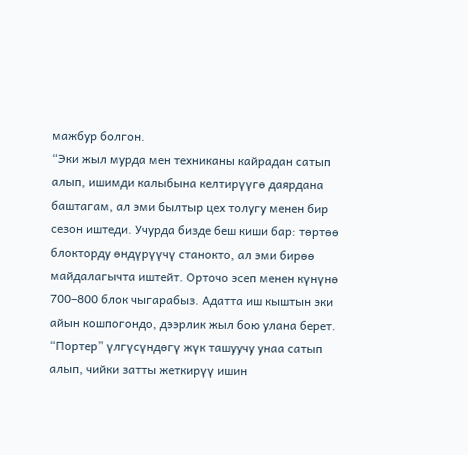мажбур болгон.
“Эки жыл мурда мен техниканы кайрадан сатып алып, ишимди калыбына келтирүүгө даярдана баштагам, ал эми былтыр цех толугу менен бир сезон иштеди. Учурда бизде беш киши бар: төртөө блокторду өндүрүүчү станокто, ал эми бирөө майдалагычта иштейт. Орточо эсеп менен күнүнө 700–800 блок чыгарабыз. Адатта иш кыштын эки айын кошпогондо, дээрлик жыл бою улана берет. “Портер” үлгүсүндөгү жүк ташуучу унаа сатып алып, чийки затты жеткирүү ишин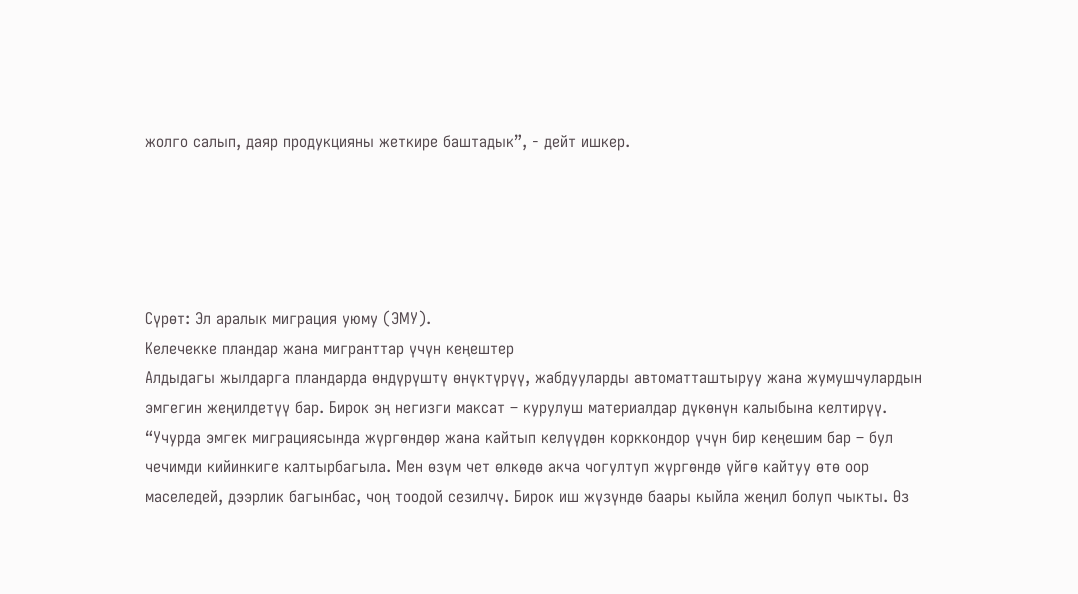жолго салып, даяр продукцияны жеткире баштадык”, - дейт ишкер.





Сүрөт: Эл аралык миграция уюму (ЭМУ).
Келечекке пландар жана мигранттар үчүн кеңештер
Алдыдагы жылдарга пландарда өндүрүштү өнүктүрүү, жабдууларды автоматташтыруу жана жумушчулардын эмгегин жеңилдетүү бар. Бирок эң негизги максат – курулуш материалдар дүкөнүн калыбына келтирүү.
“Учурда эмгек миграциясында жүргөндөр жана кайтып келүүдөн корккондор үчүн бир кеңешим бар – бул чечимди кийинкиге калтырбагыла. Мен өзүм чет өлкөдө акча чогултуп жүргөндө үйгө кайтуу өтө оор маселедей, дээрлик багынбас, чоң тоодой сезилчү. Бирок иш жүзүндө баары кыйла жеңил болуп чыкты. Өз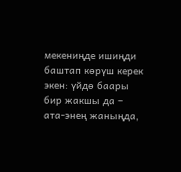мекениңде ишиңди баштап көрүш керек экен: үйдө баары бир жакшы да – ата-энең жаныңда,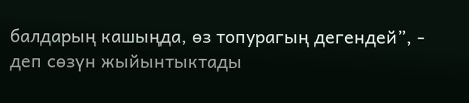балдарың кашыңда, өз топурагың дегендей”, - деп сөзүн жыйынтыктады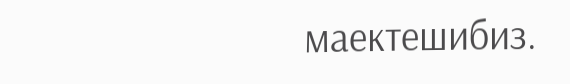маектешибиз.